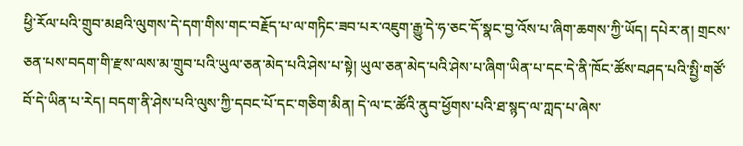ཕྱི་རོལ་པའི་གྲུབ་མཐའི་ལུགས་དེ་དག་གིས་གང་བརྗོད་པ་ལ་གཏིང་ཟབ་པར་འཇུག་རྒྱུ་དེ་ཧ་ཅང་དོ་སྣང་བྱ་འོས་པ་ཞིག་ཆགས་ཀྱི་ཡོད། དཔེར་ན། གྲངས་ཅན་པས་བདག་གི་རྫས་ལས་མ་གྲུབ་པའི་ཡུལ་ཅན་མེད་པའི་ཤེས་པ་སྟེ། ཡུལ་ཅན་མེད་པའི་ཤེས་པ་ཞིག་ཡིན་པ་དང་དེ་ནི་ཁོང་ཚོས་བཤད་པའི་སྤྱི་གཙོ་བོ་དེ་ཡིན་པ་རེད། བདག་ནི་ཤེས་པའི་ལུས་ཀྱི་དབང་པོ་དང་གཅིག་མིན། དེ་ལ་ང་ཚོའི་ནུབ་ཕྱོགས་པའི་ཐ་སྙད་ལ་ཀླད་པ་ཞེས་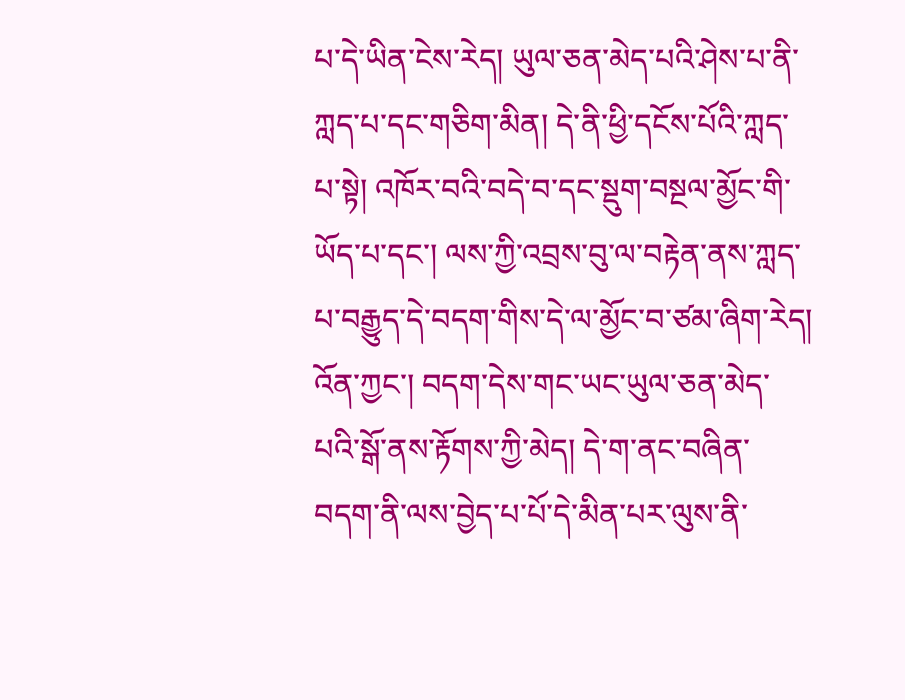པ་དེ་ཡིན་ངེས་རེད། ཡུལ་ཅན་མེད་པའི་ཤེས་པ་ནི་ཀླད་པ་དང་གཅིག་མིན། དེ་ནི་ཕྱི་དངོས་པོའི་ཀླད་པ་སྟེ། འཁོར་བའི་བདེ་བ་དང་སྡུག་བསྔལ་མྱོང་གི་ཡོད་པ་དང་། ལས་ཀྱི་འབྲས་བུ་ལ་བརྟེན་ནས་ཀླད་པ་བརྒྱུད་དེ་བདག་གིས་དེ་ལ་མྱོང་བ་ཙམ་ཞིག་རེད། འོན་ཀྱང་། བདག་དེས་གང་ཡང་ཡུལ་ཅན་མེད་པའི་སྒོ་ནས་རྟོགས་ཀྱི་མེད། དེ་ག་ནང་བཞིན་བདག་ནི་ལས་བྱེད་པ་པོ་དེ་མིན་པར་ལུས་ནི་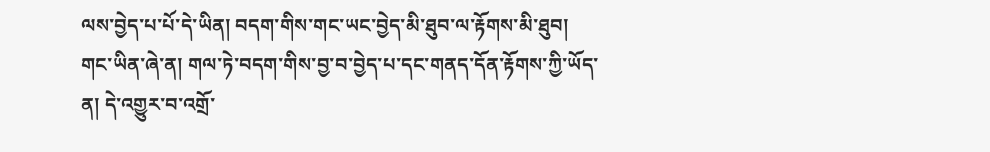ལས་བྱེད་པ་པོ་དེ་ཡིན། བདག་གིས་གང་ཡང་བྱེད་མི་ཐུབ་ལ་རྟོགས་མི་ཐུབ། གང་ཡིན་ཞེ་ན། གལ་ཏེ་བདག་གིས་བྱ་བ་བྱེད་པ་དང་གནད་དོན་རྟོགས་ཀྱི་ཡོད་ན། དེ་འགྱུར་བ་འགྲོ་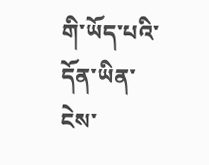གི་ཡོད་པའི་དོན་ཡིན་ངེས་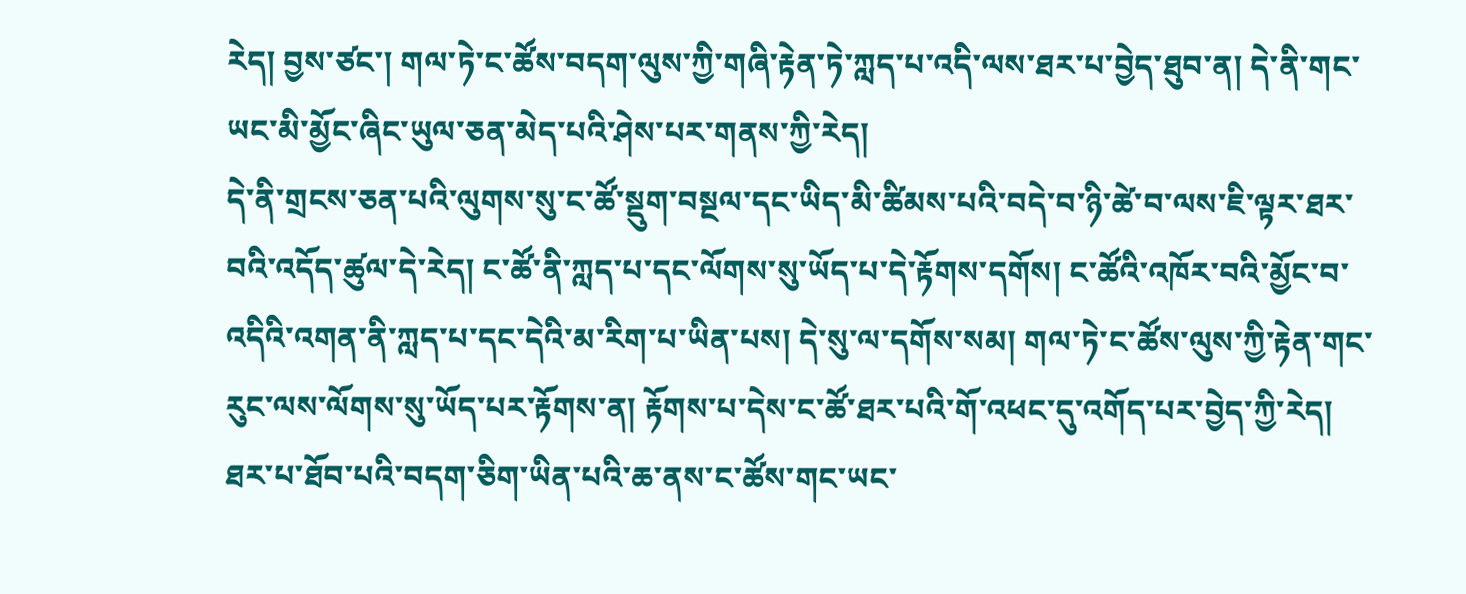རེད། བྱས་ཙང་། གལ་ཏེ་ང་ཚོས་བདག་ལུས་ཀྱི་གཞི་རྟེན་ཏེ་ཀླད་པ་འདི་ལས་ཐར་པ་བྱེད་ཐུབ་ན། དེ་ནི་གང་ཡང་མི་མྱོང་ཞིང་ཡུལ་ཅན་མེད་པའི་ཤེས་པར་གནས་ཀྱི་རེད།
དེ་ནི་གྲངས་ཅན་པའི་ལུགས་སུ་ང་ཚོ་སྡུག་བསྔལ་དང་ཡིད་མི་ཚིམས་པའི་བདེ་བ་ཉི་ཚེ་བ་ལས་ཇི་ལྟར་ཐར་བའི་འདོད་ཚུལ་དེ་རེད། ང་ཚོ་ནི་ཀླད་པ་དང་ལོགས་སུ་ཡོད་པ་དེ་རྟོགས་དགོས། ང་ཚོའི་འཁོར་བའི་མྱོང་བ་འདིའི་འགན་ནི་ཀླད་པ་དང་དེའི་མ་རིག་པ་ཡིན་པས། དེ་སུ་ལ་དགོས་སམ། གལ་ཏེ་ང་ཚོས་ལུས་ཀྱི་རྟེན་གང་རུང་ལས་ལོགས་སུ་ཡོད་པར་རྟོགས་ན། རྟོགས་པ་དེས་ང་ཚོ་ཐར་པའི་གོ་འཕང་དུ་འགོད་པར་བྱེད་ཀྱི་རེད། ཐར་པ་ཐོབ་པའི་བདག་ཅིག་ཡིན་པའི་ཆ་ནས་ང་ཚོས་གང་ཡང་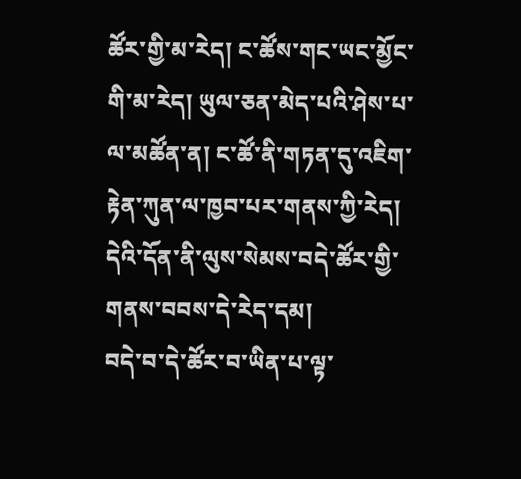ཚོར་གྱི་མ་རེད། ང་ཚོས་གང་ཡང་མྱོང་གི་མ་རེད། ཡུལ་ཅན་མེད་པའི་ཤེས་པ་ལ་མཚོན་ན། ང་ཚོ་ནི་གཏན་དུ་འཇིག་རྟེན་ཀུན་ལ་ཁྱབ་པར་གནས་ཀྱི་རེད།
དེའི་དོན་ནི་ལུས་སེམས་བདེ་ཚོར་གྱི་གནས་བབས་དེ་རེད་དམ།
བདེ་བ་དེ་ཚོར་བ་ཡིན་པ་ལྟ་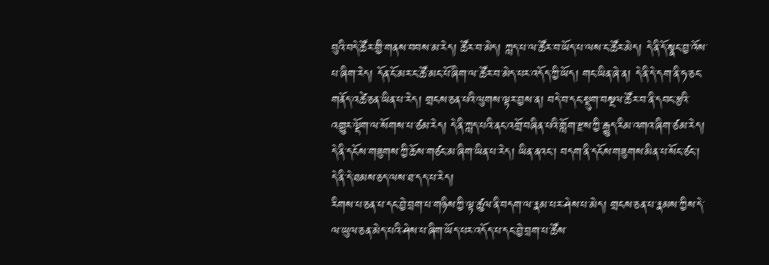བུའི་བདེ་ཚོར་གྱི་གནས་བབས་མ་རེད། ཚོར་བ་མེད། ཀླད་པ་ལ་ཚོར་བ་ཡོད་པ་ལས་ང་ཚོར་མེད། དེ་ནི་དོ་སྣང་བྱ་འོས་པ་ཞིག་རེད། དོན་ངོ་མར་ང་ཚོ་མང་པོ་ཞིག་ལ་ཚོར་བ་མེད་པར་འདོད་ཀྱི་ཡོད། གང་ཡིན་ཞེ་ན། དེ་ནི་དེ་དག་ནི་ཧ་ཅང་གནོད་འཚེ་ཅན་ཡིན་པ་རེད། གྲངས་ཅན་པའི་ལུགས་ལྟར་བྱས་ན། བདེ་བ་དང་སྡུག་བསྔལ་ཚོར་བ་ནི་དབང་རྩའི་འགྱུར་ལྡོག་ལ་སོགས་པ་ཙམ་རེད། དེ་ནི་ཀླད་པའི་ནང་འགྲོ་བཞིན་པའི་གློག་རྫས་ཀྱི་རྒྱུད་རིམ་འགའ་ཞིག་ཙམ་རེད། དེ་ནི་དངོས་གཟུགས་ཀྱི་ཆོས་གཙང་མ་ཞིག་ཡིན་པ་རེད། ཡིན་ནའང་། བདག་ནི་དངོས་གཟུགས་མིན་པ་སོང་ཙང་། དེ་ནི་དེ་ཐམས་ཅད་ལས་ཐ་དད་པ་རེད།
རིགས་པ་ཅན་པ་དང་བྱེ་བྲག་པ་གཉིས་ཀྱི་ལྟ་ཚུལ་ནི་བདག་ལ་རྣམ་པར་ཤེས་པ་མེད། གྲངས་ཅན་པ་རྣམས་ཀྱིས་དེ་ལ་ཡུལ་ཅན་མེད་པའི་ཤེས་པ་ཞིག་ཡོད་པར་འདོད་པ་དང་བྱེ་བྲག་པ་ཚོས་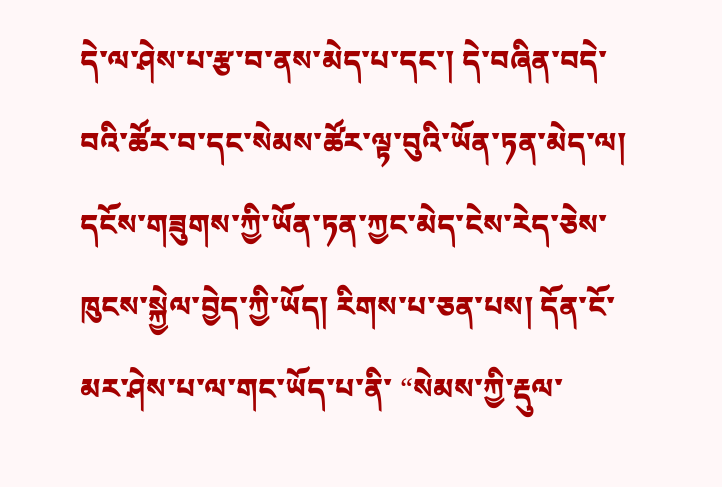དེ་ལ་ཤེས་པ་རྩ་བ་ནས་མེད་པ་དང་། དེ་བཞིན་བདེ་བའི་ཚོར་བ་དང་སེམས་ཚོར་ལྟ་བུའི་ཡོན་ཏན་མེད་ལ། དངོས་གཟུགས་ཀྱི་ཡོན་ཏན་ཀྱང་མེད་ངེས་རེད་ཅེས་ཁུངས་སྐྱེལ་བྱེད་ཀྱི་ཡོད། རིགས་པ་ཅན་པས། དོན་ངོ་མར་ཤེས་པ་ལ་གང་ཡོད་པ་ནི་ “སེམས་ཀྱི་རྡུལ་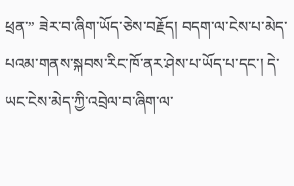ཕྲན་” ཟེར་བ་ཞིག་ཡོད་ཅེས་བརྗོད། བདག་ལ་ངེས་པ་མེད་པའམ་གནས་སྐབས་རིང་ཁོ་ནར་ཤེས་པ་ཡོད་པ་དང་། དེ་ཡང་ངེས་མེད་ཀྱི་འབྲེལ་བ་ཞིག་ལ་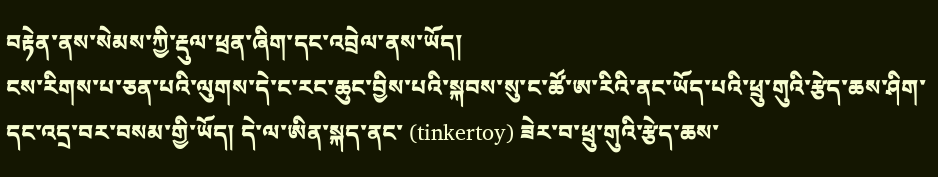བརྟེན་ནས་སེམས་ཀྱི་རྡུལ་ཕྲན་ཞིག་དང་འབྲེལ་ནས་ཡོད།
ངས་རིགས་པ་ཅན་པའི་ལུགས་དེ་ང་རང་ཆུང་བྱིས་པའི་སྐབས་སུ་ང་ཚོ་ཨ་རིའི་ནང་ཡོད་པའི་ཕྲུ་གུའི་རྩེད་ཆས་ཤིག་དང་འདྲ་བར་བསམ་གྱི་ཡོད། དེ་ལ་ཨིན་སྐད་ནང་ (tinkertoy) ཟེར་བ་ཕྲུ་གུའི་རྩེད་ཆས་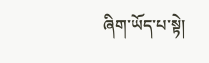ཞིག་ཡོད་པ་སྟེ།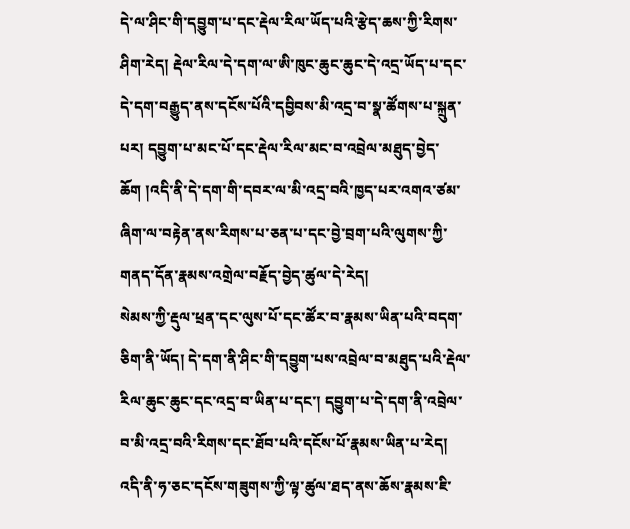དེ་ལ་ཤིང་གི་དབྱུག་པ་དང་རྡེལ་རིལ་ཡོད་པའི་རྩེད་ཆས་ཀྱི་རིགས་ཤིག་རེད། རྡེལ་རིལ་དེ་དག་ལ་ཨི་ཁུང་ཆུང་ཆུང་དེ་འདྲ་ཡོད་པ་དང་དེ་དག་བརྒྱུད་ནས་དངོས་པོའི་དབྱིབས་མི་འདྲ་བ་སྣ་ཚོགས་པ་སྐྲུན་པར། དབྱུག་པ་མང་པོ་དང་རྡེལ་རིལ་མང་བ་འབྲེལ་མཐུད་བྱེད་ཆོག །འདི་ནི་དེ་དག་གི་དབར་ལ་མི་འདྲ་བའི་ཁྱད་པར་འགའ་ཙམ་ཞིག་ལ་བརྟེན་ནས་རིགས་པ་ཅན་པ་དང་བྱེ་བྲག་པའི་ལུགས་ཀྱི་གནད་དོན་རྣམས་འགྲེལ་བརྗོད་བྱེད་ཚུལ་དེ་རེད།
སེམས་ཀྱི་རྡུལ་ཕྲན་དང་ལུས་པོ་དང་ཚོར་བ་རྣམས་ཡིན་པའི་བདག་ཅིག་ནི་ཡོད། དེ་དག་ནི་ཤིང་གི་དབྱུག་པས་འབྲེལ་བ་མཐུད་པའི་རྡེལ་རིལ་ཆུང་ཆུང་དང་འདྲ་བ་ཡིན་པ་དང་། དབྱུག་པ་དེ་དག་ནི་འབྲེལ་བ་མི་འདྲ་བའི་རིགས་དང་ཐོབ་པའི་དངོས་པོ་རྣམས་ཡིན་པ་རེད།
འདི་ནི་ཧ་ཅང་དངོས་གཟུགས་ཀྱི་ལྟ་ཚུལ་ཐད་ནས་ཆོས་རྣམས་ཇི་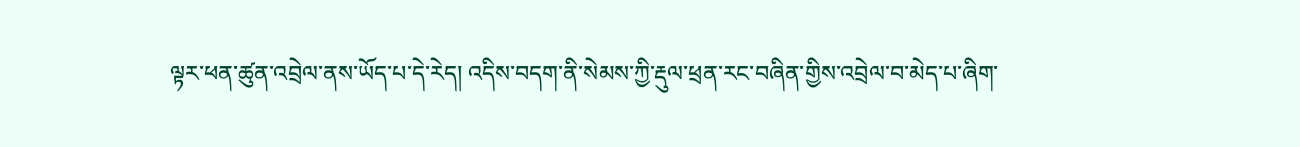ལྟར་ཕན་ཚུན་འབྲེལ་ནས་ཡོད་པ་དེ་རེད། འདིས་བདག་ནི་སེམས་ཀྱི་རྡུལ་ཕྲན་རང་བཞིན་གྱིས་འབྲེལ་བ་མེད་པ་ཞིག་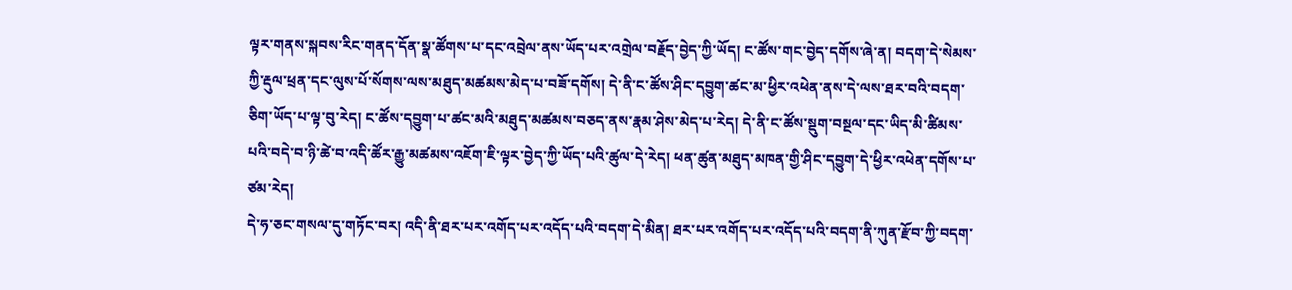ལྟར་གནས་སྐབས་རིང་གནད་དོན་སྣ་ཚོགས་པ་དང་འབྲེལ་ནས་ཡོད་པར་འགྲེལ་བརྗོད་བྱེད་ཀྱི་ཡོད། ང་ཚོས་གང་བྱེད་དགོས་ཞེ་ན། བདག་དེ་སེམས་ཀྱི་རྡུལ་ཕྲན་དང་ལུས་པོ་སོགས་ལས་མཐུད་མཚམས་མེད་པ་བཟོ་དགོས། དེ་ནི་ང་ཚོས་ཤིང་དབྱུག་ཚང་མ་ཕྱིར་འཕེན་ནས་དེ་ལས་ཐར་བའི་བདག་ཅིག་ཡོད་པ་ལྟ་བུ་རེད། ང་ཚོས་དབྱུག་པ་ཚང་མའི་མཐུད་མཚམས་བཅད་ནས་རྣམ་ཤེས་མེད་པ་རེད། དེ་ནི་ང་ཚོས་སྡུག་བསྔལ་དང་ཡིད་མི་ཚིམས་པའི་བདེ་བ་ཉི་ཚེ་བ་འདི་ཚོར་རྒྱུ་མཚམས་འཇོག་ཇི་ལྟར་བྱེད་ཀྱི་ཡོད་པའི་ཚུལ་དེ་རེད། ཕན་ཚུན་མཐུད་མཁན་གྱི་ཤིང་དབྱུག་དེ་ཕྱིར་འཕེན་དགོས་པ་ཙམ་རེད།
དེ་ཧ་ཅང་གསལ་དུ་གཏོང་བར། འདི་ནི་ཐར་པར་འགོད་པར་འདོད་པའི་བདག་དེ་མིན། ཐར་པར་འགོད་པར་འདོད་པའི་བདག་ནི་ཀུན་རྫོབ་ཀྱི་བདག་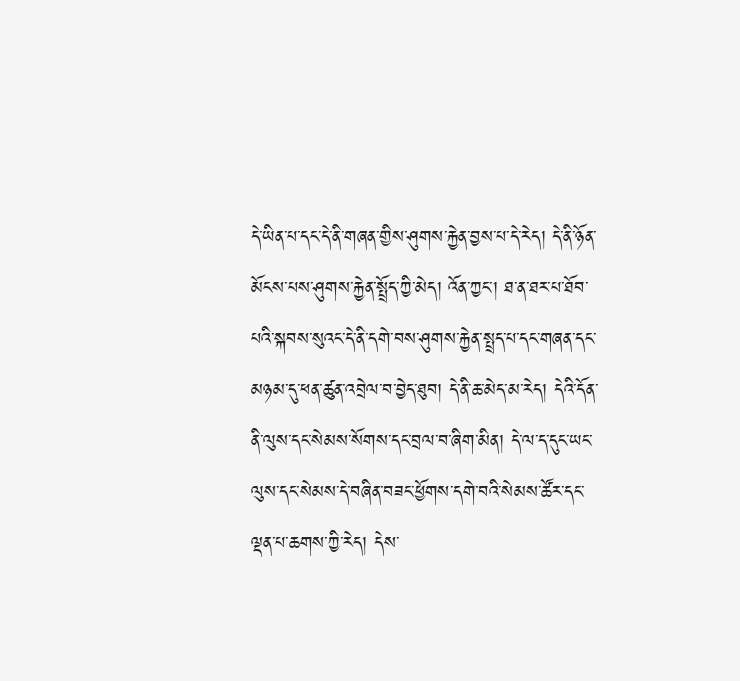དེ་ཡིན་པ་དང་དེ་ནི་གཞན་གྱིས་ཤུགས་རྐྱེན་བྱས་པ་དེ་རེད། དེ་ནི་ཉོན་མོངས་པས་ཤུགས་རྐྱེན་སྤྲོད་ཀྱི་མེད། འོན་ཀྱང་། ཐ་ན་ཐར་པ་ཐོབ་པའི་སྐབས་སུའང་དེ་ནི་དགེ་བས་ཤུགས་རྐྱེན་སྤྲད་པ་དང་གཞན་དང་མཉམ་དུ་ཕན་ཚུན་འབྲེལ་བ་བྱེད་ཐུབ། དེ་ནི་ཆ་མེད་མ་རེད། དེའི་དོན་ནི་ལུས་དང་སེམས་སོགས་དང་བྲལ་བ་ཞིག་མིན། དེ་ལ་ད་དུང་ཡང་ལུས་དང་སེམས་དེ་བཞིན་བཟང་ཕྱོགས་དགེ་བའི་སེམས་ཚོར་དང་ལྡན་པ་ཆགས་ཀྱི་རེད། དེས་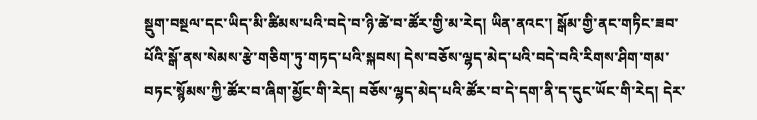སྡུག་བསྔལ་དང་ཡིད་མི་ཚིམས་པའི་བདེ་བ་ཉི་ཚེ་བ་ཚོར་གྱི་མ་རེད། ཡིན་ནའང་། སྒོམ་གྱི་ནང་གཏིང་ཟབ་པོའི་སྒོ་ནས་སེམས་རྩེ་གཅིག་ཏུ་གཏད་པའི་སྐབས། དེས་བཅོས་ལྷད་མེད་པའི་བདེ་བའི་རིགས་ཤིག་གམ་བཏང་སྙོམས་ཀྱི་ཚོར་བ་ཞིག་མྱོང་གི་རེད། བཅོས་ལྷད་མེད་པའི་ཚོར་བ་དེ་དག་ནི་ད་དུང་ཡོང་གི་རེད། དེར་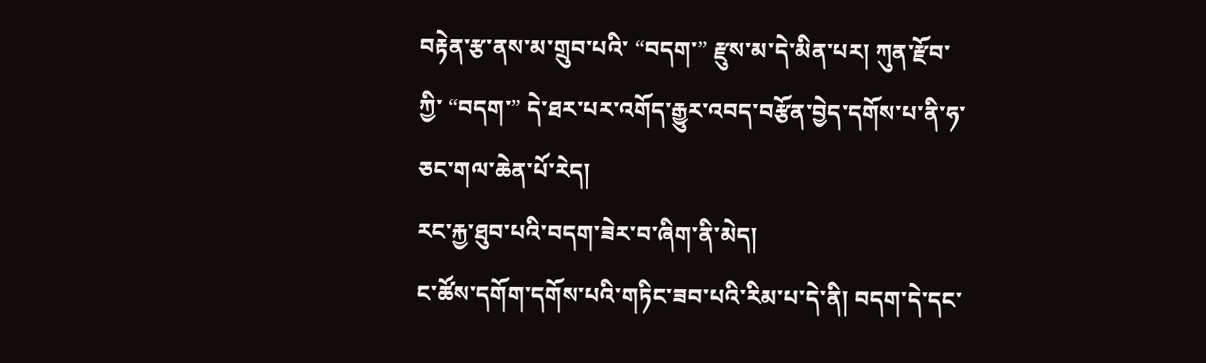བརྟེན་རྩ་ནས་མ་གྲུབ་པའི་ “བདག་” རྫུས་མ་དེ་མིན་པར། ཀུན་རྫོབ་ཀྱི་ “བདག་” དེ་ཐར་པར་འགོད་རྒྱུར་འབད་བརྩོན་བྱེད་དགོས་པ་ནི་ཧ་ཅང་གལ་ཆེན་པོ་རེད།
རང་རྐྱ་ཐུབ་པའི་བདག་ཟེར་བ་ཞིག་ནི་མེད།
ང་ཚོས་དགོག་དགོས་པའི་གཏིང་ཟབ་པའི་རིམ་པ་དེ་ནི། བདག་དེ་དང་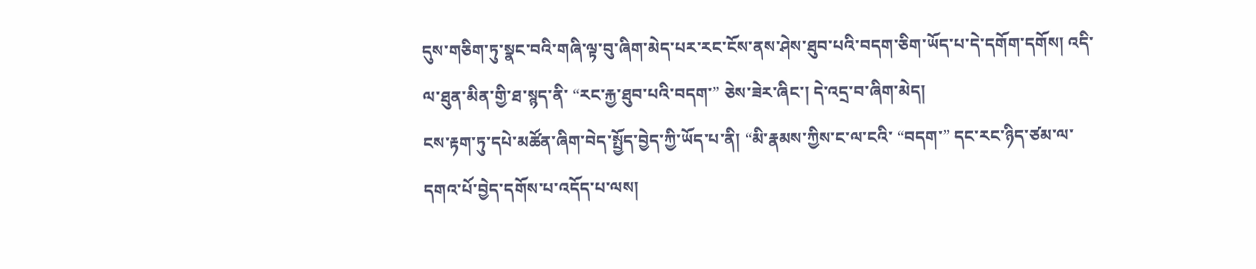དུས་གཅིག་ཏུ་སྣང་བའི་གཞི་ལྟ་བུ་ཞིག་མེད་པར་རང་ངོས་ནས་ཤེས་ཐུབ་པའི་བདག་ཅིག་ཡོད་པ་དེ་དགོག་དགོས། འདི་ལ་ཐུན་མིན་གྱི་ཐ་སྙད་ནི་ “རང་རྐྱ་ཐུབ་པའི་བདག་” ཅེས་ཟེར་ཞིང་། དེ་འདྲ་བ་ཞིག་མེད།
ངས་རྟག་ཏུ་དཔེ་མཚོན་ཞིག་བེད་སྤྱོད་བྱེད་ཀྱི་ཡོད་པ་ནི། “མི་རྣམས་ཀྱིས་ང་ལ་ངའི་ “བདག་” དང་རང་ཉིད་ཙམ་ལ་དགའ་པོ་བྱེད་དགོས་པ་འདོད་པ་ལས།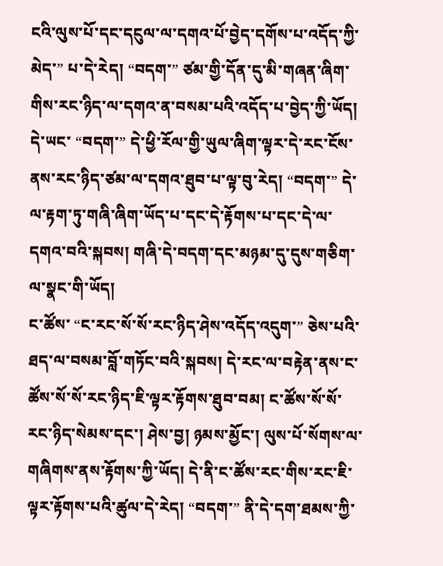ངའི་ལུས་པོ་དང་དངུལ་ལ་དགའ་པོ་བྱེད་དགོས་པ་འདོད་ཀྱི་མེད་” པ་དེ་རེད། “བདག་” ཙམ་གྱི་དོན་དུ་མི་གཞན་ཞིག་གིས་རང་ཉིད་ལ་དགའ་ན་བསམ་པའི་འདོད་པ་བྱེད་ཀྱི་ཡོད། དེ་ཡང་ “བདག་” དེ་ཕྱི་རོལ་གྱི་ཡུལ་ཞིག་ལྟར་དེ་རང་ངོས་ནས་རང་ཉིད་ཙམ་ལ་དགའ་ཐུབ་པ་ལྟ་བུ་རེད། “བདག་” དེ་ལ་རྟག་ཏུ་གཞི་ཞིག་ཡོད་པ་དང་དེ་རྟོགས་པ་དང་དེ་ལ་དགའ་བའི་སྐབས། གཞི་དེ་བདག་དང་མཉམ་དུ་དུས་གཅིག་ལ་སྣང་གི་ཡོད།
ང་ཚོས་ “ང་རང་སོ་སོ་རང་ཉིད་ཤེས་འདོད་འདུག་” ཅེས་པའི་ཐད་ལ་བསམ་བློ་གཏོང་བའི་སྐབས། དེ་རང་ལ་བརྟེན་ནས་ང་ཚོས་སོ་སོ་རང་ཉིད་ཇི་ལྟར་རྟོགས་ཐུབ་བམ། ང་ཚོས་སོ་སོ་རང་ཉིད་སེམས་དང་། ཤེས་བྱ། ཉམས་མྱོང་། ལུས་པོ་སོགས་ལ་གཞིགས་ནས་རྟོགས་ཀྱི་ཡོད། དེ་ནི་ང་ཚོས་རང་གིས་རང་ཇི་ལྟར་རྟོགས་པའི་ཚུལ་དེ་རེད། “བདག་” ནི་དེ་དག་ཐམས་ཀྱི་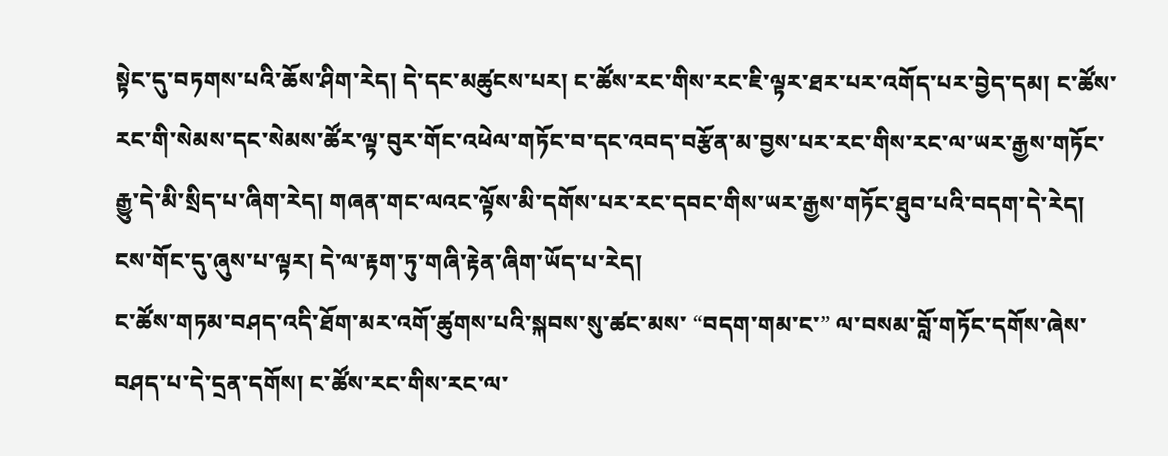སྟེང་དུ་བཏགས་པའི་ཆོས་ཤིག་རེད། དེ་དང་མཚུངས་པར། ང་ཚོས་རང་གིས་རང་ཇི་ལྟར་ཐར་པར་འགོད་པར་བྱེད་དམ། ང་ཚོས་རང་གི་སེམས་དང་སེམས་ཚོར་ལྟ་བུར་གོང་འཕེལ་གཏོང་བ་དང་འབད་བརྩོན་མ་བྱས་པར་རང་གིས་རང་ལ་ཡར་རྒྱས་གཏོང་རྒྱུ་དེ་མི་སྲིད་པ་ཞིག་རེད། གཞན་གང་ལའང་ལྟོས་མི་དགོས་པར་རང་དབང་གིས་ཡར་རྒྱས་གཏོང་ཐུབ་པའི་བདག་དེ་རེད། ངས་གོང་དུ་ཞུས་པ་ལྟར། དེ་ལ་རྟག་ཏུ་གཞི་རྟེན་ཞིག་ཡོད་པ་རེད།
ང་ཚོས་གཏམ་བཤད་འདི་ཐོག་མར་འགོ་ཚུགས་པའི་སྐབས་སུ་ཚང་མས་ “བདག་གམ་ང་” ལ་བསམ་བློ་གཏོང་དགོས་ཞེས་བཤད་པ་དེ་དྲན་དགོས། ང་ཚོས་རང་གིས་རང་ལ་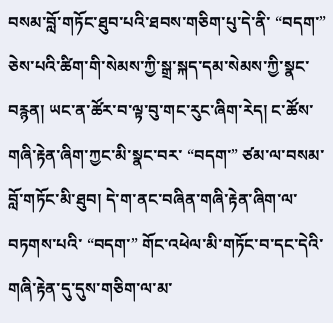བསམ་བློ་གཏོང་ཐུབ་པའི་ཐབས་གཅིག་པུ་དེ་ནི་ “བདག་” ཅེས་པའི་ཚིག་གི་སེམས་ཀྱི་སྒྲ་སྐད་དམ་སེམས་ཀྱི་སྣང་བརྙན། ཡང་ན་ཚོར་བ་ལྟ་བུ་གང་རུང་ཞིག་རེད། ང་ཚོས་གཞི་རྟེན་ཞིག་ཀྱང་མི་སྣང་བར་ “བདག་” ཙམ་ལ་བསམ་བློ་གཏོང་མི་ཐུབ། དེ་ག་ནང་བཞིན་གཞི་རྟེན་ཞིག་ལ་བཏགས་པའི་ “བདག་” གོང་འཕེལ་མི་གཏོང་བ་དང་དེའི་གཞི་རྟེན་དུ་དུས་གཅིག་ལ་མ་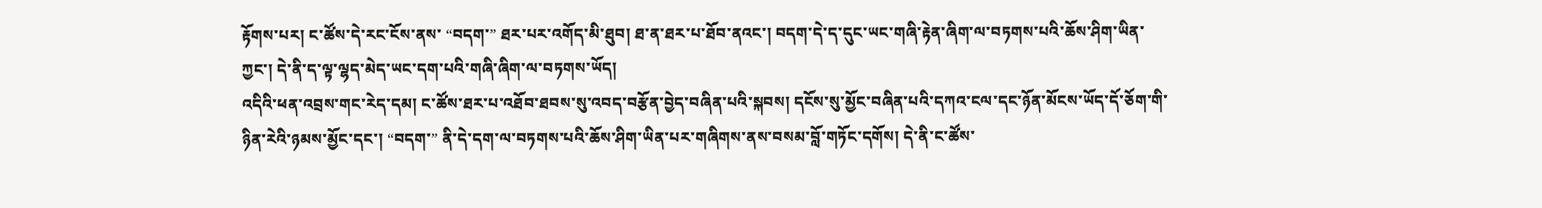རྟོགས་པར། ང་ཚོས་དེ་རང་ངོས་ནས་ “བདག་” ཐར་པར་འགོད་མི་ཐུབ། ཐ་ན་ཐར་པ་ཐོབ་ནའང་། བདག་དེ་ད་དུང་ཡང་གཞི་རྟེན་ཞིག་ལ་བཏགས་པའི་ཆོས་ཤིག་ཡིན་ཀྱང་། དེ་ནི་ད་ལྟ་ལྷད་མེད་ཡང་དག་པའི་གཞི་ཞིག་ལ་བཏགས་ཡོད།
འདིའི་ཕན་འབྲས་གང་རེད་དམ། ང་ཚོས་ཐར་པ་འཐོབ་ཐབས་སུ་འབད་བརྩོན་བྱེད་བཞིན་པའི་སྐབས། དངོས་སུ་མྱོང་བཞིན་པའི་དཀའ་ངལ་དང་ཉོན་མོངས་ཡོད་དོ་ཅོག་གི་ཉིན་རེའི་ཉམས་མྱོང་དང་། “བདག་” ནི་དེ་དག་ལ་བཏགས་པའི་ཆོས་ཤིག་ཡིན་པར་གཞིགས་ནས་བསམ་བློ་གཏོང་དགོས། དེ་ནི་ང་ཚོས་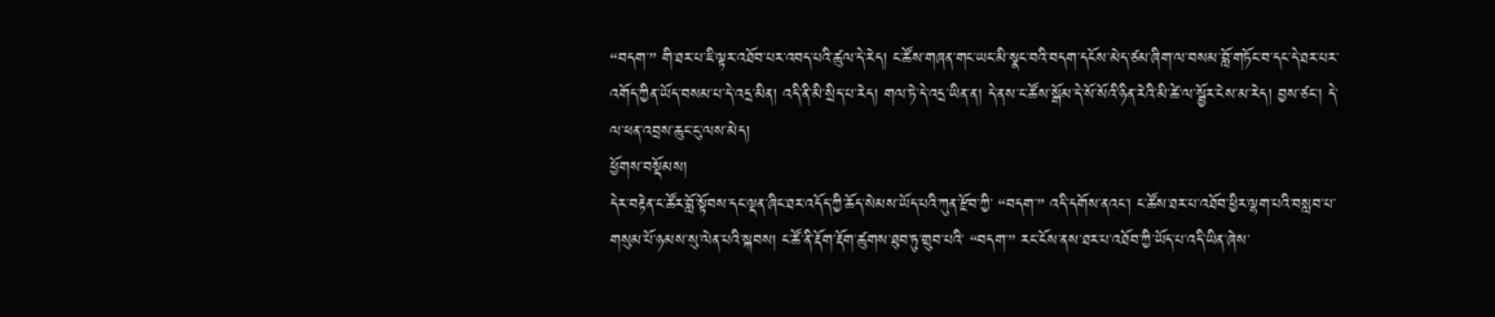“བདག་” གི་ཐར་པ་ཇི་ལྟར་འཐོབ་པར་འབད་པའི་ཚུལ་དེ་རེད། ང་ཚོས་གཞན་གང་ཡང་མི་སྣང་བའི་བདག་དངོས་མེད་ཙམ་ཞིག་ལ་བསམ་བློ་གཏོང་བ་དང་དེ་ཐར་པར་འགོད་ཀྱིན་ཡོད་བསམ་པ་དེ་འདྲ་མིན། འདི་ནི་མི་སྲིད་པ་རེད། གལ་ཏེ་དེ་འདྲ་ཡིན་ན། དེ་ནས་ང་ཚོས་སྒོམ་དེ་སོ་སོའི་ཉིན་རེའི་མི་ཚེ་ལ་སྦྱོར་ངེས་མ་རེད། བྱས་ཙང་། དེ་ལ་ཕན་འབྲས་ཆུང་ངུ་ལས་མེད།
ཕྱོགས་བསྡོམས།
དེར་བརྟེན་ང་ཚོར་བློ་སྟོབས་དང་ལྡན་ཞིང་ཐར་འདོད་ཀྱི་ཆོད་སེམས་ཡོད་པའི་ཀུན་རྫོབ་ཀྱི་ “བདག་” འདི་དགོས་ནའང་། ང་ཚོས་ཐར་པ་འཐོབ་ཕྱིར་ལྷག་པའི་བསླབ་པ་གསུམ་པོ་ཉམས་སུ་ལེན་པའི་སྐབས། ང་ཚོ་ནི་རྡོག་རྡོག་ཚུགས་ཐུབ་ཏུ་གྲུབ་པའི་ “བདག་” རང་ངོས་ནས་ཐར་པ་འཐོབ་ཀྱི་ཡོད་པ་འདི་ཡིན་ཞེས་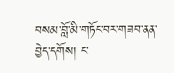བསམ་བློ་མི་གཏོང་བར་གཟབ་ནན་བྱེད་དགོས། ང་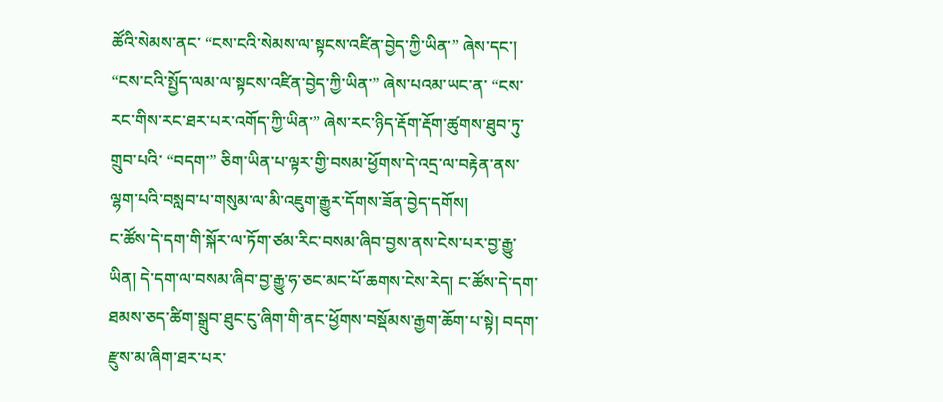ཚོའི་སེམས་ནང་ “ངས་ངའི་སེམས་ལ་སྟངས་འཛིན་བྱེད་ཀྱི་ཡིན་” ཞེས་དང་། “ངས་ངའི་སྤྱོད་ལམ་ལ་སྟངས་འཛིན་བྱེད་ཀྱི་ཡིན་” ཞེས་པའམ་ཡང་ན་ “ངས་རང་གིས་རང་ཐར་པར་འགོད་ཀྱི་ཡིན་” ཞེས་རང་ཉིད་རྡོག་རྡོག་ཚུགས་ཐུབ་ཏུ་གྲུབ་པའི་ “བདག་” ཅིག་ཡིན་པ་ལྟར་གྱི་བསམ་ཕྱོགས་དེ་འདྲ་ལ་བརྟེན་ནས་ལྷག་པའི་བསླབ་པ་གསུམ་ལ་མི་འཇུག་རྒྱུར་དོགས་ཟོན་བྱེད་དགོས།
ང་ཚོས་དེ་དག་གི་སྐོར་ལ་ཏོག་ཙམ་རིང་བསམ་ཞིབ་བྱས་ནས་ངེས་པར་བྱ་རྒྱུ་ཡིན། དེ་དག་ལ་བསམ་ཞིབ་བྱ་རྒྱུ་ཧ་ཅང་མང་པོ་ཆགས་ངེས་རེད། ང་ཚོས་དེ་དག་ཐམས་ཅད་ཚིག་སྒྲུབ་ཐུང་ངུ་ཞིག་གི་ནང་ཕྱོགས་བསྡོམས་རྒྱག་ཆོག་པ་སྟེ། བདག་རྫུས་མ་ཞིག་ཐར་པར་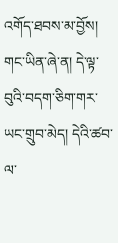འགོད་ཐབས་མ་བྱོས། གང་ཡིན་ཞེ་ན། དེ་ལྟ་བུའི་བདག་ཅིག་གར་ཡང་གྲུབ་མེད། དེའི་ཚབ་ལ་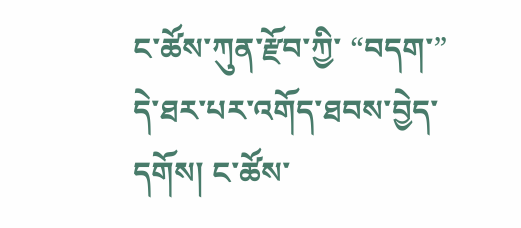ང་ཚོས་ཀུན་རྫོབ་ཀྱི་ “བདག་” དེ་ཐར་པར་འགོད་ཐབས་བྱེད་དགོས། ང་ཚོས་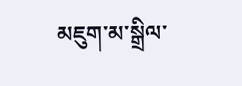མཇུག་མ་སྒྲིལ་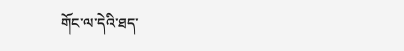གོང་ལ་དེའི་ཐད་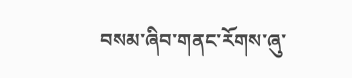བསམ་ཞིབ་གནང་རོགས་ཞུ་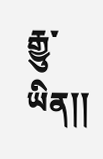རྒྱུ་ཡིན།།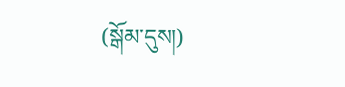(སྒོམ་དུས།)